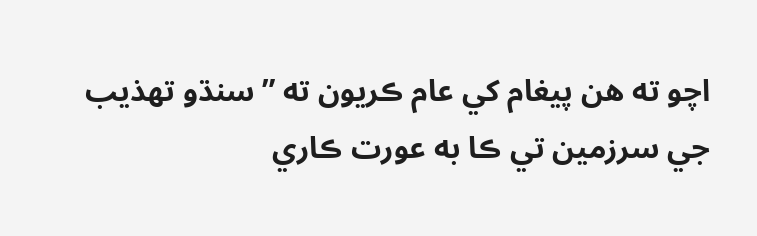اچو ته هن پيغام کي عام ڪريون ته ”سنڌو تهذيب جي سرزمين تي ڪا به عورت ڪاري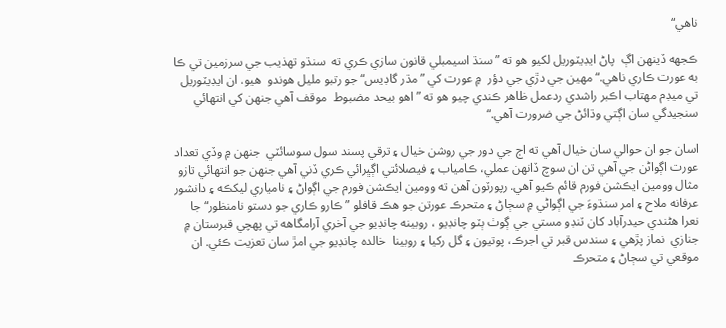ناهي“

ڪجهه ڏينهن اڳ  پاڻ ايڊيٽوريل لکيو هو ته ” سنڌ اسيمبلي قانون سازي ڪري ته  سنڌو تهذيب جي سرزمين تي ڪا به عورت ڪاري ناهي.“ مهين جي دڙي جي دؤر  ۾ عورت کي ”مڌر گاڊيس“ جو رتبو مليل هوندو  هيو. ان ايڊيٽوريل تي ميڊم مهتاب اڪبر راشدي ردعمل ظاهر ڪندي چيو هو ته ”اهو بيحد مضبوط  موقف آهي جنهن کي انتهائي سنجيدگي سان اڳتي وڌائڻ جي ضرورت آهي.“

اسان جو ان حوالي سان خيال آهي ته اڄ جي دور جي روشن خيال ۽ ترقي پسند سول سوسائٽي  جنهن ۾ وڏي تعداد عورت اڳواڻن جي آهي تن ان سوچ ڏانهن عملي، ڪامياب ۽ فيصلائتي اڳڀرائي ڪري ڏني آهي جنهن جو انتهائي تازو مثال وومين ايڪشن فورم قائم ڪيو آهي. رپورٽون آهن ته وومين ايڪشن فورم جي اڳواڻ ۽ نامياري ليکڪه ۽ دانشور عرفانه ملاح ۽ امر سنڌوءَ جي اڳواڻي ۾ سڄاڻ ۽ متحرڪ عورتن جو هڪ قافلو ”ڪارو ڪاري جو دستو نامنظور“ جا نعرا هڻندي حيدرآباد کان ٽنڊو مستي جي ڳوٺ ٻٽو چانڊيو ، روبينه چانڊيو جي آخري آرامگاهه تي پهچي قبرستان ۾  جنازي  نماز پڙهي ۽ سندس قبر تي اجرڪ، پوتيون ۽ گل رکيا ۽ روبينا  خالده چانڊيو جي امڙ سان تعزيت ڪئي. ان موقعي تي سڄاڻ ۽ متحرڪ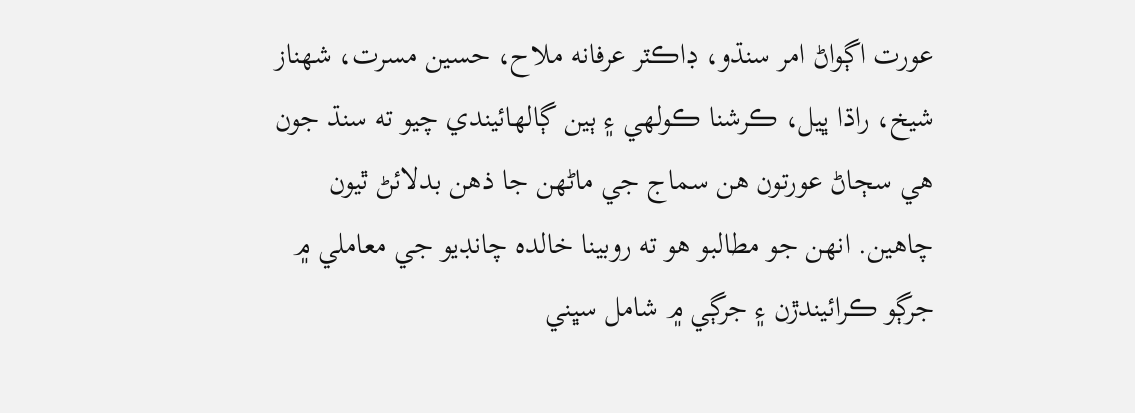عورت اڳواڻ امر سنڌو، ڊاڪٽر عرفانه ملاح، حسين مسرت، شهناز شيخ، راڌا ڀيل، ڪرشنا ڪولهي ۽ ٻين ڳالهائيندي چيو ته سنڌ جون هي سڄاڻ عورتون هن سماج جي ماڻهن جا ذهن بدلائڻ ٿيون چاهين. انهن جو مطالبو هو ته روبينا خالده چانڊيو جي معاملي ۾ جرڳو ڪرائيندڙن ۽ جرڳي ۾ شامل سڀني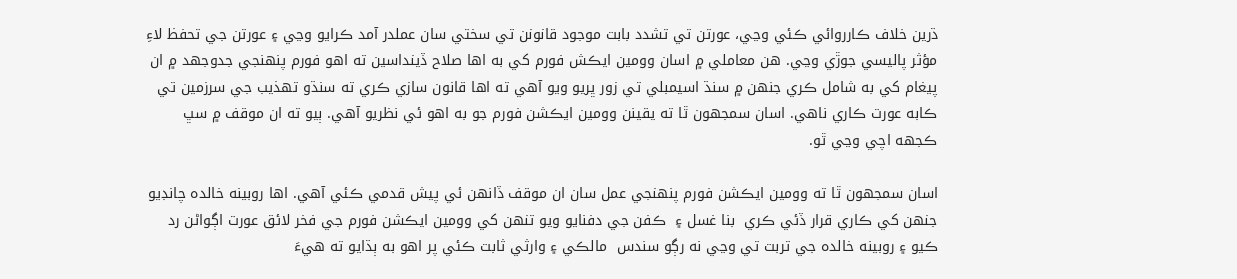ڌرين خلاف ڪارروائي ڪئي وڃي، عورتن تي تشدد بابت موجود قانونن تي سختي سان عملدر آمد ڪرايو وڃي ۽ عورتن جي تحفظ لاءِ مؤثر پاليسي جوڙي وڃي. هن معاملي ۾ اسان وومين ايڪش فورم کي به اها صلاح ڏينداسين ته اهو فورم پنهنجي جدوجهد ۾ ان پيغام کي به شامل ڪري جنهن ۾ سنڌ اسيمبلي تي زور ڀريو ويو آهي ته اها قانون سازي ڪري ته سنڌو تهذيب جي سرزمين تي ڪابه عورت ڪاري ناهي. اسان سمجهون ٿا ته يقينن وومين ايڪشن فورم جو به اهو ئي نظريو آهي. ٻيو ته ان موقف ۾ سڀ ڪجهه اچي وڃي ٿو.

اسان سمجهون ٿا ته وومين ايڪشن فورم پنهنجي عمل سان ان موقف ڏانهن ئي پيش قدمي ڪئي آهي. اها روبينه خالده چانڊيو جنهن کي ڪاري قرار ڏئي ڪري  بنا غسل ۽  ڪفن جي دفنايو ويو تنهن کي وومين ايڪشن فورم جي فخر لائق عورت اڳواڻن رد ڪيو ۽ روبينه خالده جي تربت تي وڃي نه رڳو سندس  مالڪي ۽ وارثي ثابت ڪئي پر اهو به ٻڌايو ته هيءَ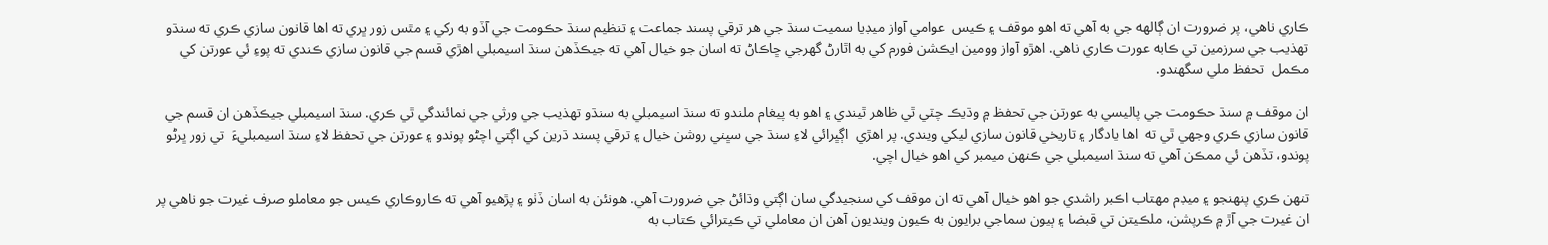ڪاري ناهي، پر ضرورت ان ڳالهه جي به آهي ته اهو موقف ۽ ڪيس  عوامي آواز ميڊيا سميت سنڌ جي هر ترقي پسند جماعت ۽ تنظيم سنڌ حڪومت جي آڏو به رکي ۽ مٿس زور ڀري ته اها قانون سازي ڪري ته سنڌو تهذيب جي سرزمين تي ڪابه عورت ڪاري ناهي. اهڙو آواز وومين ايڪشن فورم کي به اٿارڻ گهرجي ڇاڪاڻ ته اسان جو خيال آهي ته جيڪڏهن سنڌ اسيمبلي اهڙي قسم جي قانون سازي ڪندي ته پوءِ ئي عورتن کي مڪمل  تحفظ ملي سگهندو.

ان موقف ۾ سنڌ حڪومت جي پاليسي به عورتن جي تحفظ ۾ وڌيڪ چٽي ٿي ظاهر ٿيندي ۽ اهو به پيغام ملندو ته سنڌ اسيمبلي به سنڌو تهذيب جي ورثي جي نمائندگي ٿي ڪري. سنڌ اسيمبلي جيڪڏهن ان قسم جي قانون سازي ڪري وجهي ٿي ته  اها يادگار ۽ تاريخي قانون سازي ليکي ويندي. پر اهڙي  اڳڀرائي لاءِ سنڌ جي سڀني روشن خيال ۽ ترقي پسند ڌرين کي اڳتي اچڻو پوندو ۽ عورتن جي تحفظ لاءِ سنڌ اسيمبليءَ  تي زور ڀرڻو پوندو، تڏهن ئي ممڪن آهي ته سنڌ اسيمبلي جي ڪنهن ميمبر کي اهو خيال اچي.

تنهن ڪري پنهنجو ۽ ميڊم مهتاب اڪبر راشدي جو اهو خيال آهي ته ان موقف کي سنجيدگي سان اڳتي وڌائڻ جي ضرورت آهي. هونئن به اسان ڏٺو ۽ پڙهيو آهي ته ڪاروڪاري ڪيس جو معاملو صرف غيرت جو ناهي پر ان غيرت جي آڙ ۾ ڪرپشن، ملڪيتن تي قبضا ۽ ٻيون سماجي برايون به ڪيون وينديون آهن ان معاملي تي ڪيترائي ڪتاب به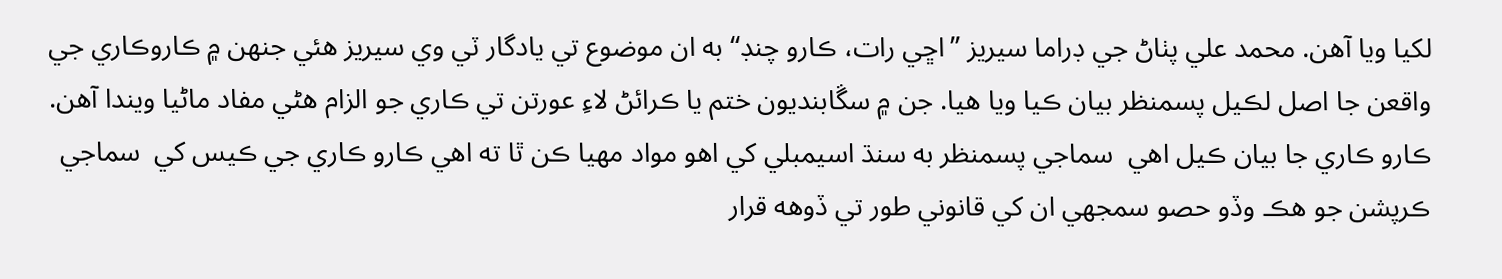لکيا ويا آهن. محمد علي پٺاڻ جي ڊراما سيريز ”اڇي رات، ڪارو چنڊ“ به ان موضوع تي يادگار ٽي وي سيريز هئي جنهن ۾ ڪاروڪاري جي واقعن جا اصل لڪيل پسمنظر بيان ڪيا ويا هيا. جن ۾ سڱابنديون ختم يا ڪرائڻ لاءِ عورتن تي ڪاري جو الزام هڻي مفاد ماڻيا ويندا آهن. ڪارو ڪاري جا بيان ڪيل اهي  سماجي پسمنظر به سنڌ اسيمبلي کي اهو مواد مهيا ڪن ٿا ته اهي ڪارو ڪاري جي ڪيس کي  سماجي ڪرپشن جو هڪ وڏو حصو سمجهي ان کي قانوني طور تي ڏوهه قرار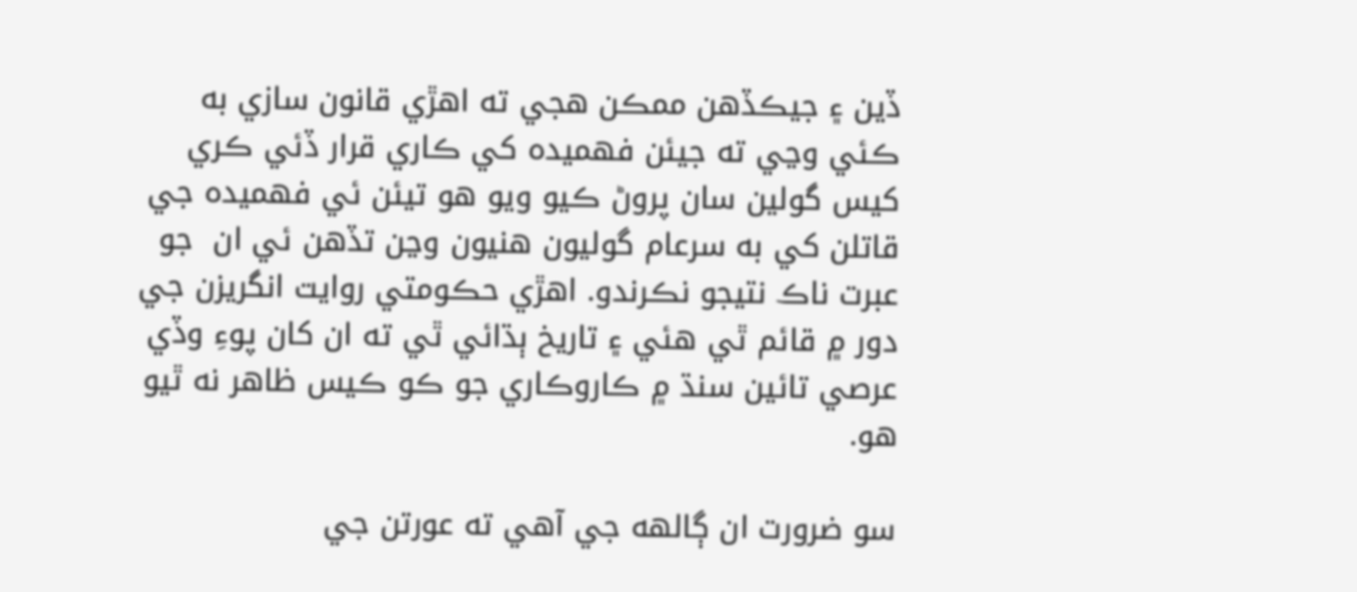ڏين ۽ جيڪڏهن ممڪن هجي ته اهڙي قانون سازي به ڪئي وڃي ته جيئن فهميده کي ڪاري قرار ڏئي ڪري کيس گولين سان پروڻ ڪيو ويو هو تيئن ئي فهميده جي قاتلن کي به سرعام گوليون هنيون وڃن تڏهن ئي ان  جو عبرت ناڪ نتيجو نڪرندو. اهڙي حڪومتي روايت انگريزن جي دور ۾ قائم ٿي هئي ۽ تاريخ ٻڌائي ٿي ته ان کان پوءِ وڏي عرصي تائين سنڌ ۾ ڪاروڪاري جو ڪو ڪيس ظاهر نه ٿيو هو.

سو ضرورت ان ڳالهه جي آهي ته عورتن جي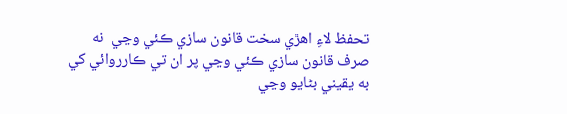تحفظ لاءِ اهڙي سخت قانون سازي ڪئي وڃي  نه صرف قانون سازي ڪئي وڃي پر ان تي ڪارروائي کي به يقيني بڻايو وڃي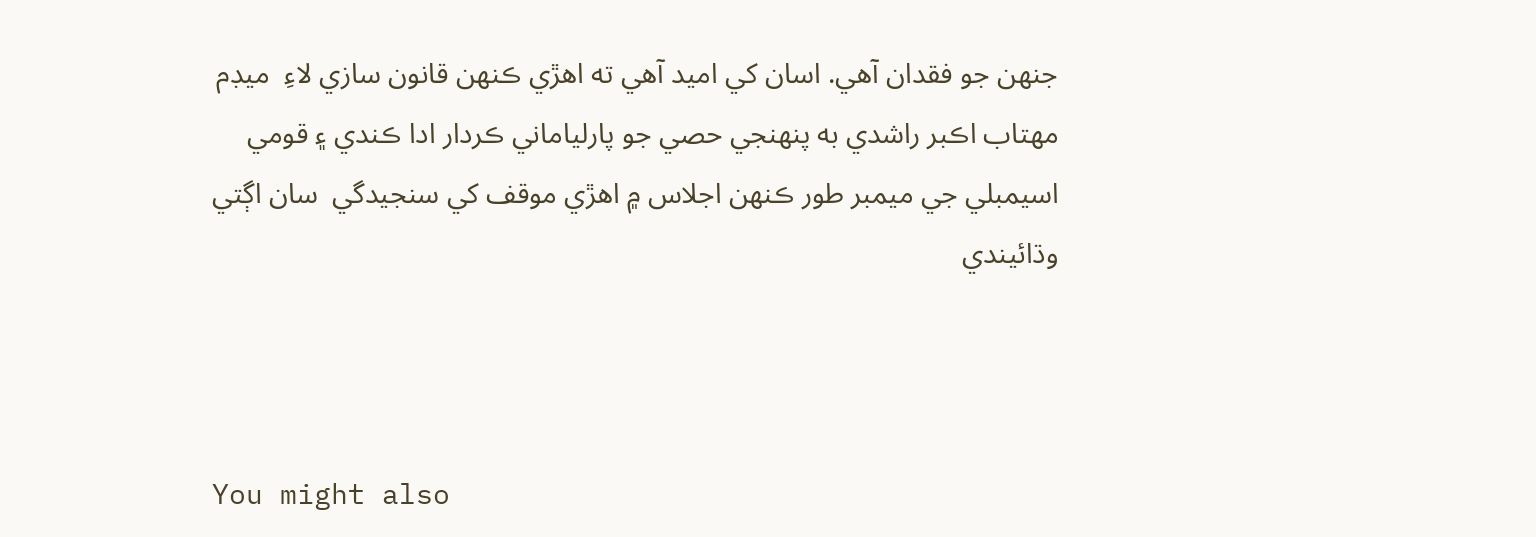جنهن جو فقدان آهي. اسان کي اميد آهي ته اهڙي ڪنهن قانون سازي لاءِ  ميڊم مهتاب اڪبر راشدي به پنهنجي حصي جو پارلياماني ڪردار ادا ڪندي ۽ قومي اسيمبلي جي ميمبر طور ڪنهن اجلاس ۾ اهڙي موقف کي سنجيدگي  سان اڳتي وڌائيندي



You might also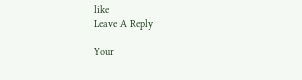like
Leave A Reply

Your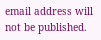email address will not be published.